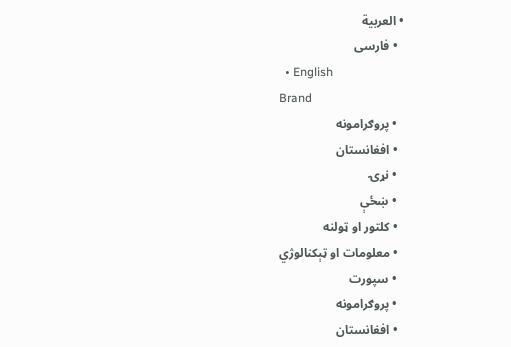• العربية
  • فارسی
  • English
Brand
  • پروګرامونه
  • افغانستان
  • نړۍ
  • ښځې
  • کلتور او ټولنه
  • معلومات او ټېکنالوژي
  • سپورت
  • پروګرامونه
  • افغانستان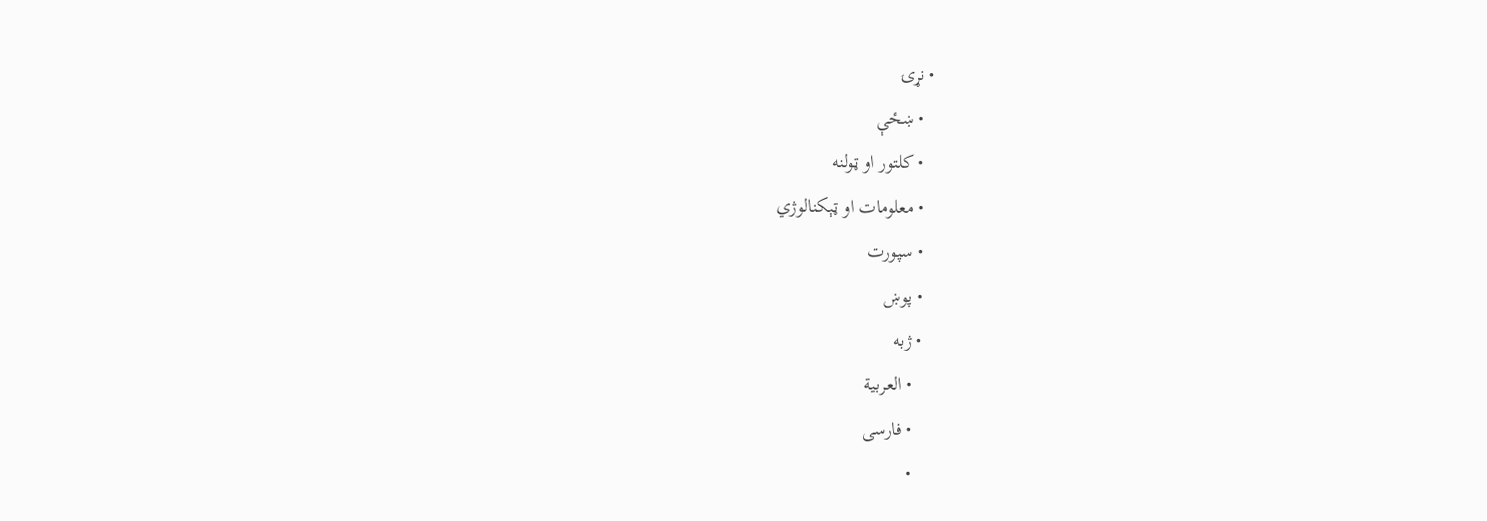• نړۍ
  • ښځې
  • کلتور او ټولنه
  • معلومات او ټېکنالوژي
  • سپورت
  • پوښ
  • ژبه
    • العربية
    • فارسی
    •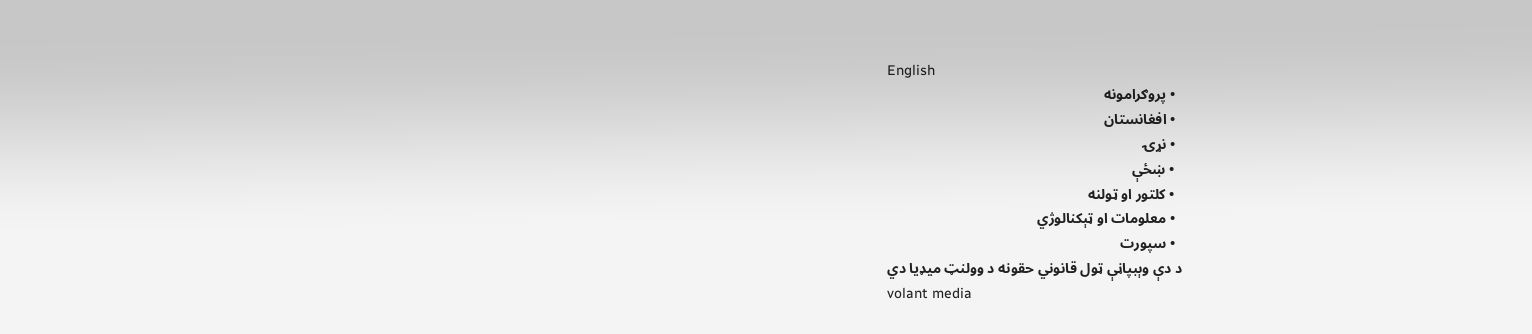English
  • پروګرامونه
  • افغانستان
  • نړۍ
  • ښځې
  • کلتور او ټولنه
  • معلومات او ټېکنالوژي
  • سپورت
د دې وېبپاڼې ټول قانوني حقونه د وولنټ میډیا دي
volant media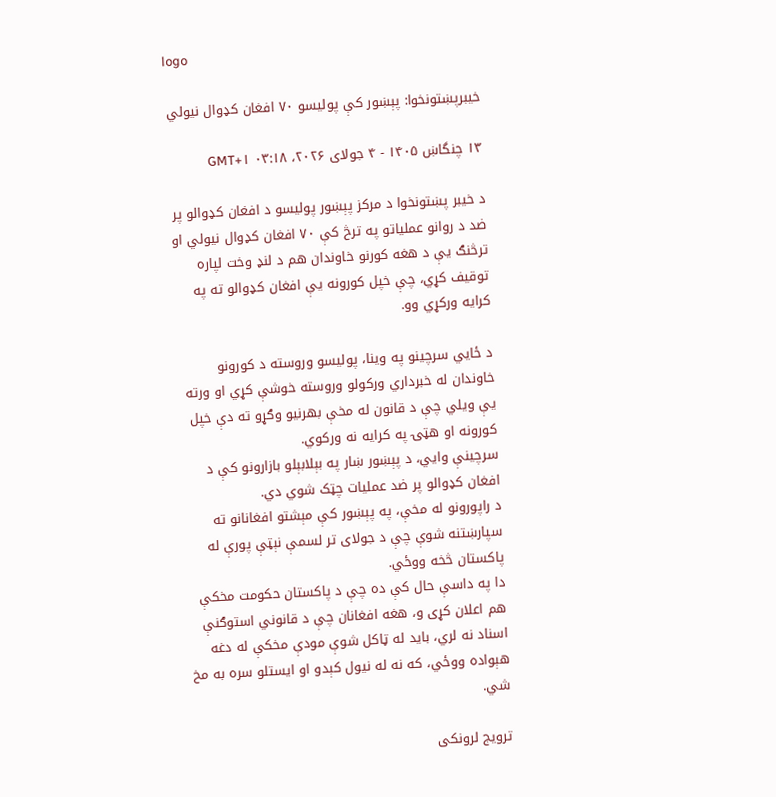logo

خیبرپښتونخوا: پېښور کې پولیسو ۷۰ افغان کډوال نیولي

۱۳ چنگاښ ۱۴۰۵ - ۴ جولای ۲۰۲۶، ۰۳:۱۸ GMT+۱

د خیبر پښتونخوا د مرکز پېښور پولیسو د افغان کډوالو پر ضد د روانو عملیاتو په ترڅ کې ۷۰ افغان کډوال نیولي او ترڅنګ یې د هغه کورنو خاوندان هم د لنډ وخت لپاره توقیف کړي، چې خپل کورونه یې افغان کډوالو ته په کرایه ورکړي وو.

د ځايي سرچینو په وینا، پولیسو وروسته د کورونو خاوندان له خبرداري ورکولو وروسته خوشې کړي او ورته یې ویلي چې د قانون له مخې بهرنیو وګړو ته دې خپل کورونه او هټۍ په کرایه نه ورکوي.
سرچینې وایي، د پېښور ښار په بېلابېلو بازارونو کې د افغان کډوالو پر ضد عملیات چټک شوي دي.
د راپورونو له مخې، په پېښور کې مېشتو افغانانو ته سپارښتنه شوې چې د جولای تر لسمې نېټې پورې له پاکستان څخه ووځي.
دا په داسې حال کې ده چې د پاکستان حکومت مخکې هم اعلان کړی و، هغه افغانان چې د قانوني استوګنې اسناد نه لري، باید له ټاکل شوې مودې مخکې له دغه هېواده ووځي، که نه له نیول کېدو او ایستلو سره به مخ شي.

ترویج لرونکی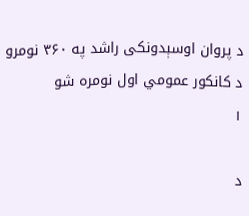د پروان اوسېدونکی راشد په ۳۶۰ نومرو د کانکور عمومي اول نومره شو
۱

د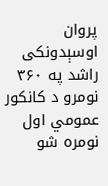پروان اوسېدونکی راشد په ۳۶۰ نومرو د کانکور عمومي اول نومره شو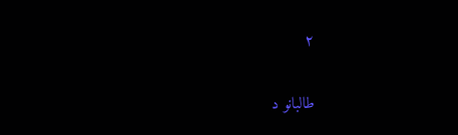۲

طالبانو د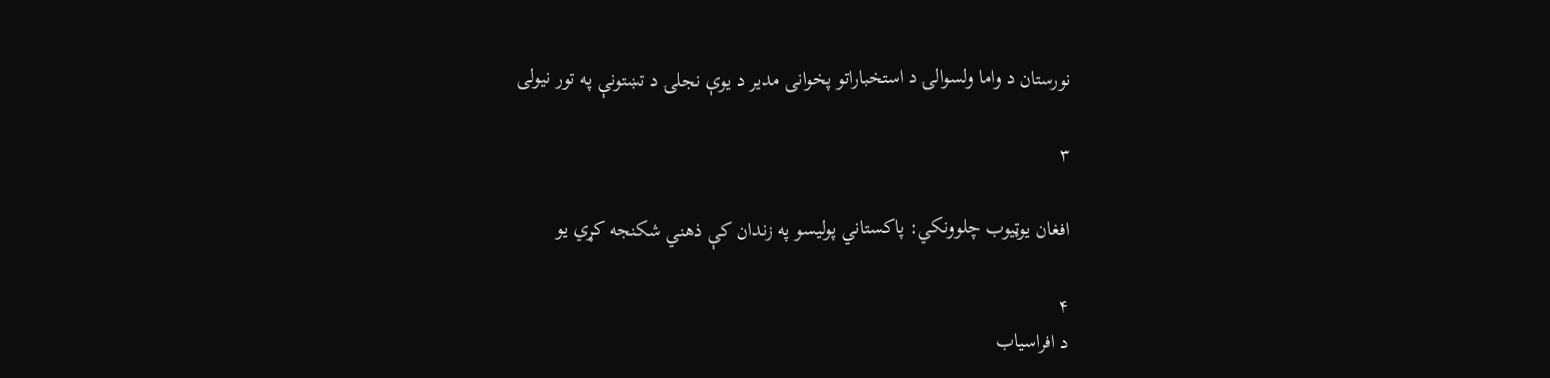نورستان د واما ولسوالۍ د استخباراتو پخوانی مدیر د یوې نجلۍ د تښتونې په تور نیولی

۳

افغان یوټیوب چلوونکي: پاکستاني پولیسو په زندان کې ذهني شکنجه کړي یو

۴
د افراسیاب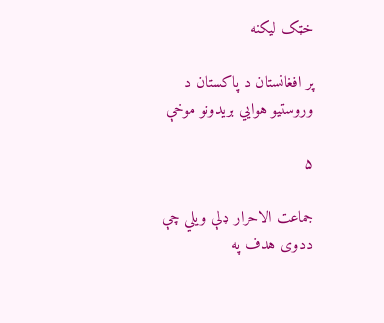خټک لیکنه

پر افغانستان د پاکستان د وروستیو هوايي بریدونو موخې

۵

جماعت الاحرار ډلې ویلي چې ددوی هدف په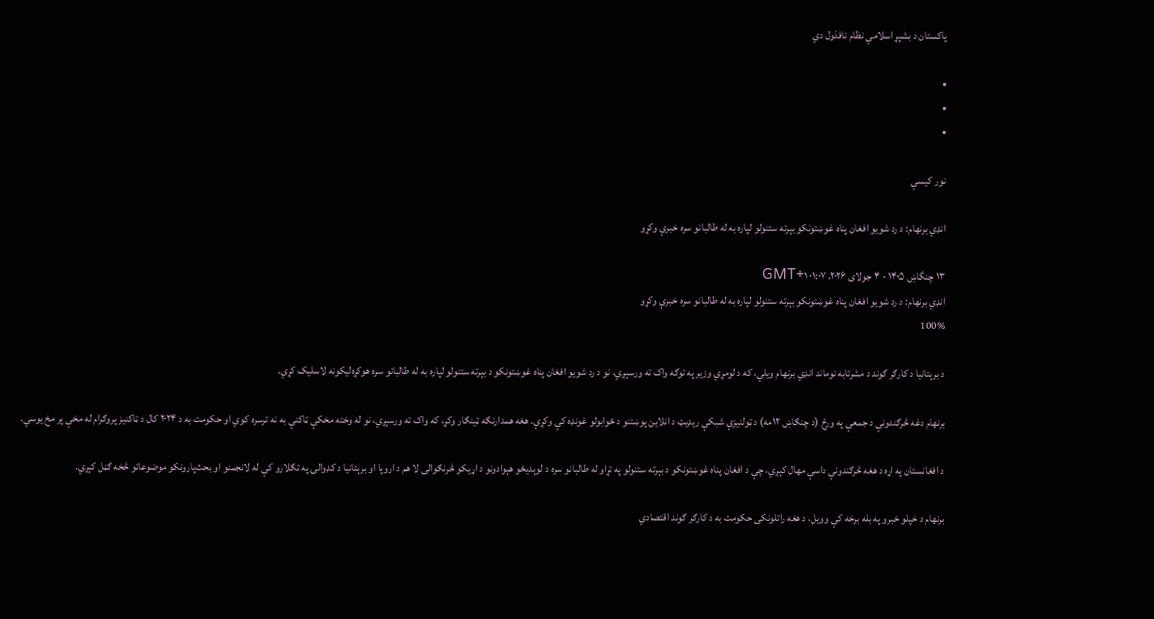پاکستان د بشپړ اسلامي نظام نافذول دي

•
•
•

نور کیسې

انډي برنهام: د رد شويو افغان پناه غوښتونکو بېرته ستنولو لپاره به له طالبانو سره خبرې وکړو

۱۳ چنگاښ ۱۴۰۵ - ۴ جولای ۲۰۲۶، ۰۱:۰۷ GMT+۱
انډي برنهام: د رد شويو افغان پناه غوښتونکو بېرته ستنولو لپاره به له طالبانو سره خبرې وکړو
100%

د برېتانيا د کارګر ګوند د مشرتابه نوماند انډي برنهام ويلي، که د لومړي وزير په توګه واک ته ورسېږي، نو د رد شویو افغان پناه غوښتونکو د بېرته ستنولو لپاره به له طالبانو سره هوکړه‌ليکونه لاسليک کړي.

برنهام دغه څرګندونې د جمعې په ورځ (د چنګاښ ۱۲مه) د ټولنيزې شبکې ریډیټ د انلاين پوښتنو د ځوابولو غونډه کې وکړې. هغه همدارنګه ټينګار وکړ، که واک ته ورسېږي، نو له وخته مخکې ټاکنې به نه ترسره کوي او حکومت به د ۲۰۲۴ کال د ټاکنيز پروګرام له مخې پر مخ یوسي.

د افغانستان په اړه د هغه څرګندونې داسې مهال کېږي، چې د افغان پناه غوښتونکو د بېرته ستنولو په تړاو له طالبانو سره د لوېديځو هېوادونو د اړيکو څرنګوالی لا هم د اروپا او برېتانيا د کډوالۍ په تګلارو کې له لانجمنو او بحث‌پارونکو موضوعاتو څخه ګڼل کېږي.

برنهام د خپلو خبرو په بله برخه کې وويل، د هغه راتلونکی حکومت به د کارګر ګوند اقتصادي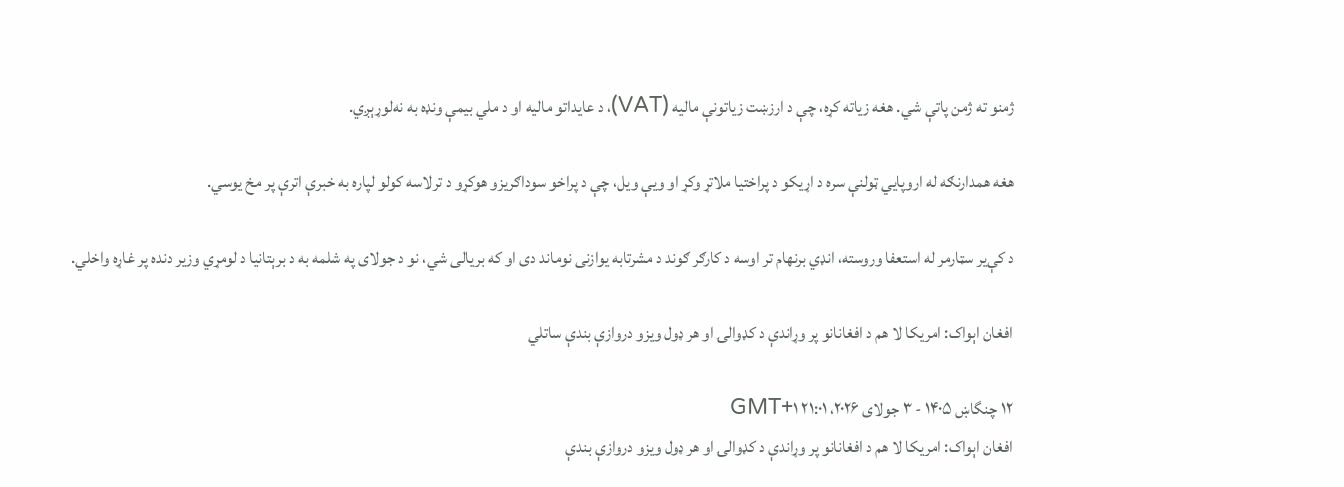ژمنو ته ژمن پاتې شي. هغه زياته کړه، چې د ارزښت زياتونې ماليه (VAT)، د عايداتو ماليه او د ملي بيمې ونډه به نه‌لوړېږي.

هغه همدارنګه له اروپايي ټولنې سره د اړيکو د پراختيا ملاتړ وکړ او ويې ويل، چې د پراخو سوداګريزو هوکړو د ترلاسه کولو لپاره به خبرې اترې پر مخ يوسي.

د کې‌یر سټارمر له استعفا وروسته، انډي برنهام تر اوسه د کارګر ګوند د مشرتابه يوازنی نوماند دی او که بريالی شي، نو د جولای په شلمه به د برېتانيا د لومړي وزير دنده پر غاړه واخلي.

افغان اېواک: امریکا لا هم د افغانانو پر وړاندې د کډوالۍ او هر ډول ویزو دروازې بندې ساتلي

۱۲ چنگاښ ۱۴۰۵ - ۳ جولای ۲۰۲۶، ۲۱:۰۱ GMT+۱
افغان اېواک: امریکا لا هم د افغانانو پر وړاندې د کډوالۍ او هر ډول ویزو دروازې بندې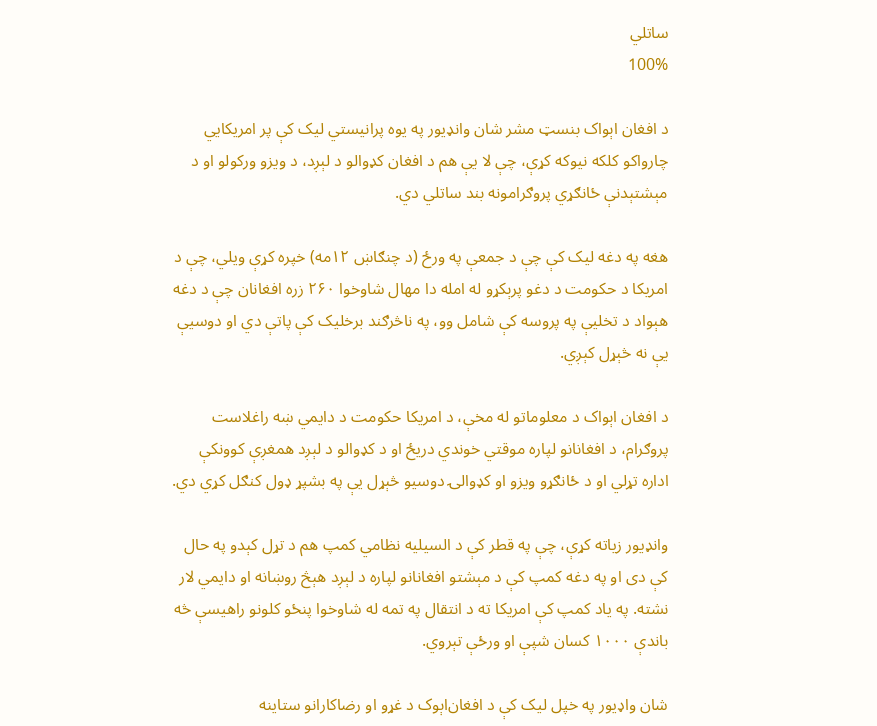ساتلي
100%

د افغان‌ اېواک بنسټ مشر شان وانډیور په یوه پرانیستي لیک کې پر امریکایي چارواکو کلکه نیوکه کړې، چې لا یې هم د افغان کډوالو د لېږد، د ویزو ورکولو او د مېشتېدنې ځانګړي پروګرامونه بند ساتلي دي.

هغه په دغه لیک کې چې د جمعې په ورځ (د چنګاښ ۱۲مه) خپره کړې ویلي، چې د امریکا د حکومت د دغو پرېکړو له امله دا مهال شاوخوا ۲۶۰ زره افغانان چې د دغه هېواد د تخلیې په پروسه کې شامل وو، په ناڅرګند برخلیک کې پاتې دي او دوسیې یې نه څېړل کېږي.

د افغان اېواک د معلوماتو له مخې، د امریکا حکومت د دایمي ښه راغلاست پروګرام، د افغانانو لپاره موقتي خوندي دریځ او د کډوالو د لېږد همغږې کوونکې اداره تړلي او د ځانګړو ویزو او کډوالۍ دوسیو څېړل یې په بشپړ ډول کنګل کړي دي.

وانډیور زیاته کړې، چې په قطر کې د السیلیه نظامي کمپ هم د تړل کېدو په حال کې دی او په دغه کمپ کې د مېشتو افغانانو لپاره د لېږد هېڅ روښانه او دایمي لار نشته. په یاد کمپ کې امریکا ته د انتقال په تمه له شاوخوا پنځو کلونو راهیسې څه باندې ۱۰۰۰ کسان شپې او ورځې تېروي.

شان وا‌ډیور په خپل لیک کې د افغان‌اېوک د غړو او رضاکارانو ستاینه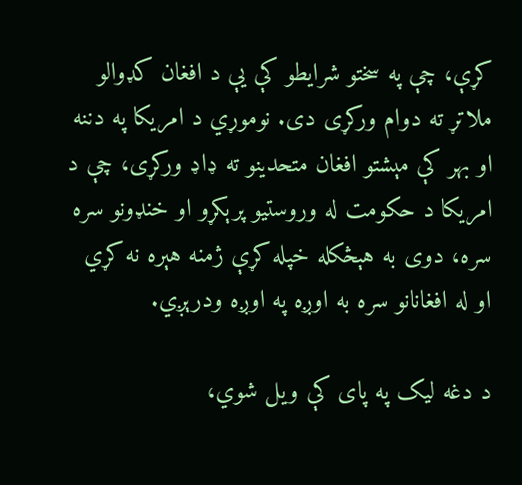کړې، چې په سختو شرایطو کې یې د افغان کډوالو ملاتړ ته دوام ورکړی دی. نوموړي د امریکا په دننه او بهر کې مېشتو افغان متحدینو ته ډاډ ورکړی، چې د امریکا د حکومت له وروستیو پرېکړو او خنډونو سره سره، دوی به هېڅکله خپله کړې ژمنه هېره نه کړي او له افغانانو سره به اوږه په اوږه ودرېږي.

د دغه لیک په پای کې ویل شوي،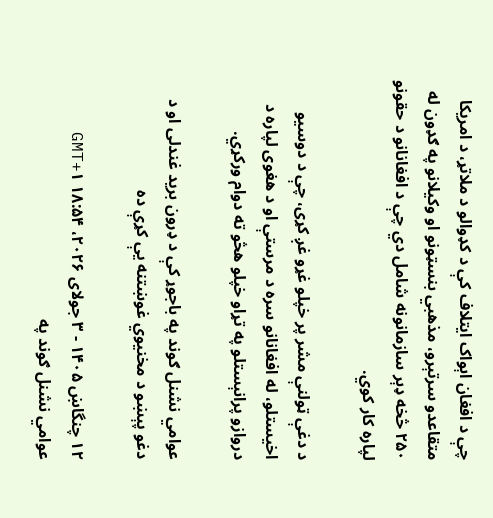چې د افغان‌ اېواک ایتلاف کې د کډوالو د ملاتړ، د امریکا متقاعدو سرتېرو، مذهبي بنسټونو او وکیلانو په ګډون له ۲۵۰ څخه ډېر سازمانونه شامل دي چې د افغانانو د حقونو لپاره کار کوي.

د دغې ټولنې مشر پر خپلو غړو غږ کړی، چې د دوسیو اخیستلو، له افغانانو سره د مرستې او د هغوی لپاره د دروازو پرانېستلو په تړاو خپلو هڅو ته دوام ورکړي.

عوامي نشنل ګوند په باجوړ کې د ډرون برید غندلی او د دغو پېښو د مخنيوي غوښتنه یې کړې ده

۱۲ چنگاښ ۱۴۰۵ - ۳ جولای ۲۰۲۶، ۱۸:۵۴ GMT+۱
عوامي نشنل ګوند په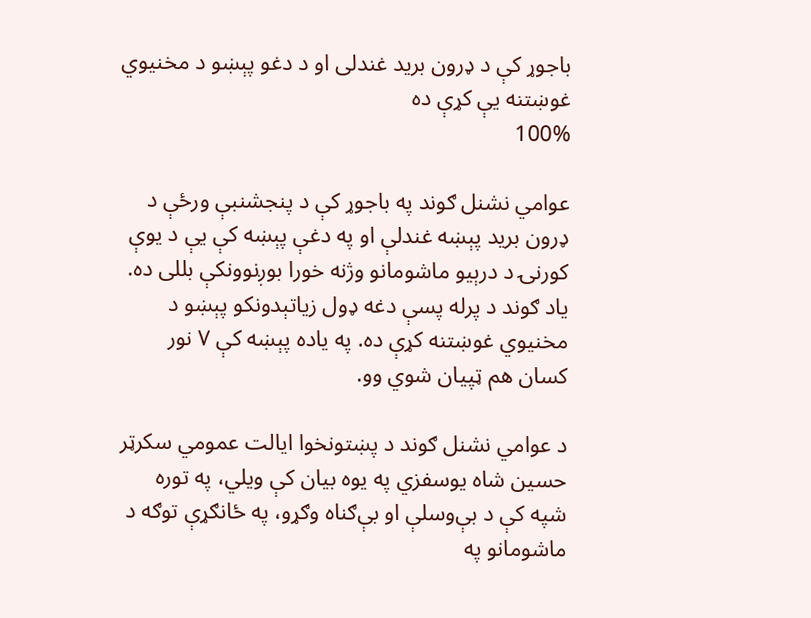باجوړ کې د ډرون برید غندلی او د دغو پېښو د مخنيوي غوښتنه یې کړې ده
100%

عوامي نشنل ګوند په باجوړ کې د پنجشنبې ورځې د ډرون بريد پېښه غندلې او په دغې پېښه کې یې د یوې کورنۍ د درېیو ماشومانو وژنه خورا بوږنوونکې بللی ده. ياد ګوند د پرله پسې دغه ډول زیاتېدونکو پېښو د مخنیوي غوښتنه کړې ده. په یاده پېښه کې ۷ نور کسان هم ټپيان شوي وو.

د عوامي نشنل ګوند د پښتونخوا ایالت عمومي سکرټر حسين شاه يوسفزي په يوه بيان کې ويلي، په توره شپه کې د بې‌وسلې او بې‌ګناه وګړو، په ځانګړې توګه د ماشومانو په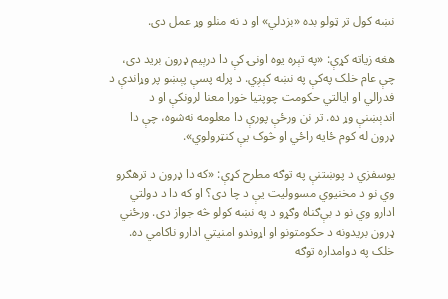نښه کول تر ټولو بده «بزدلي» او د نه منلو وړ عمل دی.

هغه زياته کړې: «په تېره یوه اونۍ کې دا درېیم ډرون برید دی، چې عام خلک په‌کې په نښه کېږي. د پرله پسې پېښو پر وړاندې د فدرالي او ایالتي حکومت چوپتیا خورا معنا لرونکې او د اندېښنې وړ ده. تر نن ورځې پورې دا معلومه نه‌شوه، چې دا ډرون له کوم ځایه راځي او څوک یې کنټرولوي».

يوسفزي د پوښتنې په توګه مطرح کړې: «که دا ډرون د ترهګرو وي نو د مخنیوي مسوولیت یې د چا دی؟ او که دا د دولتي ادارو وي نو د بې‌ګناه وګړو د په نښه کولو څه جواز دی. ورځني ډرون بریدونه د حکومتونو او اړوندو امنیتي ادارو ناکامي ده. خلک په دوامداره توګه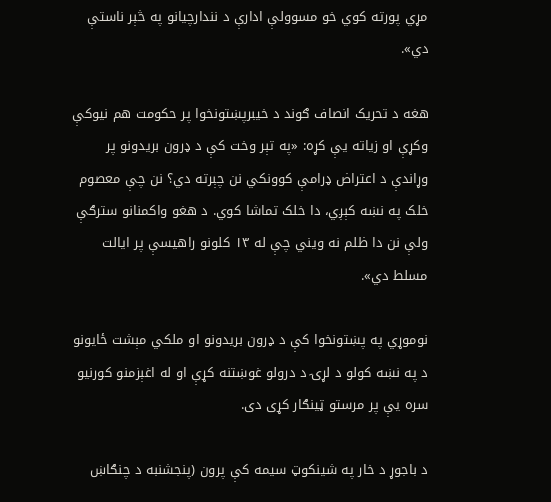مړي پورته کوي خو مسوولې ادارې د نندارچیانو په څېر ناستې دي».

هغه د تحريک انصاف ګوند د خيبرپښتونخوا پر حکومت هم نيوکې وکړې او زياته یې کړه: «په تېر وخت کې د ډرون بریدونو پر وړاندې د اعتراض ډرامې کوونکي نن چېرته دي؟ نن چې معصوم خلک په نښه کېږي، دا خلک تماشا کوي. د هغو واکمنانو سترګې ولې نن دا ظلم نه ویني چې له ۱۳ کلونو راهیسې پر ایالت مسلط دي».

نوموړي په پښتونخوا کې د ډرون بریدونو او ملکي مېشت ځایونو د په نښه کولو د لړۍ د درولو غوښتنه کړې او له اغېزمنو کورنیو سره یې پر مرستو ټينګار کړی دی.

د باجوړ د خار په شينکوټ سيمه کې پرون (پنجشنبه د چنګاښ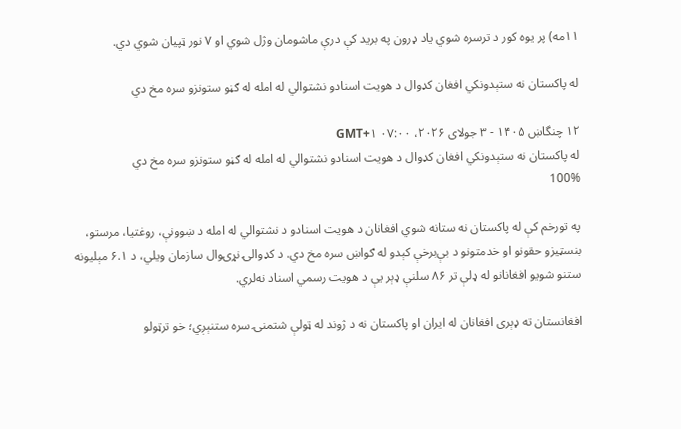۱۱مه) پر يوه کور د ترسره شوي ياد ډرون په برید کې درې ماشومان وژل شوي او ۷ نور ټپیان شوي دي.

له پاکستان نه ستېدونکي افغان کډوال د هویت اسنادو نشتوالي له امله له ګڼو ستونزو سره مخ دي

۱۲ چنگاښ ۱۴۰۵ - ۳ جولای ۲۰۲۶، ۰۷:۰۰ GMT+۱
له پاکستان نه ستېدونکي افغان کډوال د هویت اسنادو نشتوالي له امله له ګڼو ستونزو سره مخ دي
100%

په تورخم کې له پاکستان نه ستانه شوي‌ افغانان د هویت اسنادو د نشتوالي له امله د ښوونې، روغتیا، مرستو، بنسټیزو حقونو او خدمتونو د بې‌برخې کېدو له ګواښ سره مخ دي. د کډوالۍ نړۍوال سازمان ویلي، د ۶.۱ مېلیونه ستنو شویو افغانانو له ډلې تر ۸۶ سلنې ډېر یې د هویت رسمي اسناد نه‌لري.

افغانستان ته ډېری افغانان له ایران او پاکستان نه د ژوند له ټولې شتمنۍ سره ستنېږي؛ خو ترټولو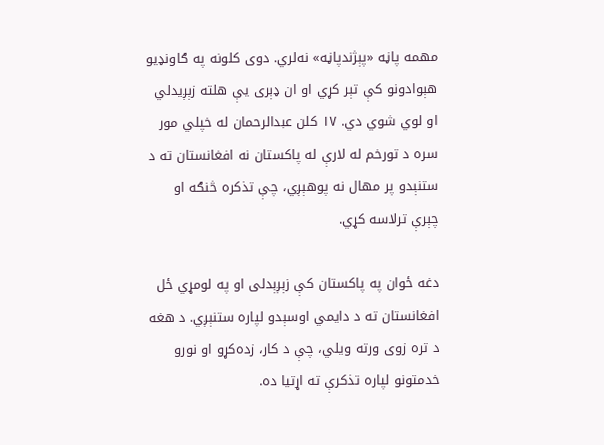مهمه پاڼه «پېژندپاڼه» نه‌لري. دوی کلونه په ګاونډیو هېوادونو کې تېر کړي او ان ډېری یې هلته زېږیدلي او لوي شوي دي. ۱۷ کلن عبدالرحمان له خپلي مور سره د تورخم له لارې له پاکستان نه افغانستان ته د ستنېدو پر مهال نه پوهېږي، چې تذکره څنګه او چېرې ترلاسه کړي.

دغه ځوان په پاکستان کې زېږېدلی او په لومړي ځل افغانستان ته د دایمي‌ اوسېدو لپاره ستنېږي. د هغه د تره زوی ورته ویلي، چې د کار، زده‌کړو او نورو خدمتونو لپاره تذکرې ته اړتیا ده.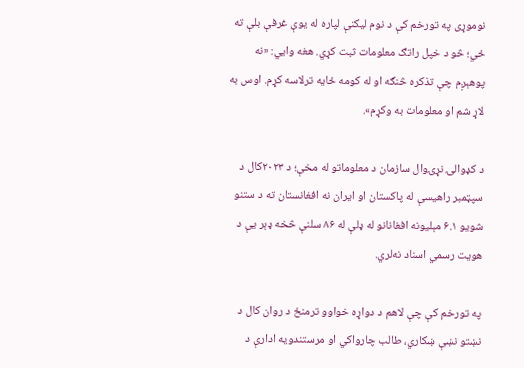نوموړی په تورخم کې د نوم‌ لیکنې لپاره له یوې غرفې بلې ته ځي؛ څو د خپل راتګ معلومات ثبت کړي. هغه وایي: «نه پوهېږم چې تذکره څنګه او له کومه ځایه ترلاسه کړم. اوس به لاړ شم او معلومات به وکړم».

د کډوالۍ نړۍوال سازمان د معلوماتو له مخې؛ د ۲۰۲۳کال د سپټمبر راهیسې له پاکستان او ایران نه افغانستان ته د ستنو شویو ۶.۱ مېلیونه افغانانو له ډلې له ۸۶ سلنې څخه ډېر یې د هویت رسمي اسناد نه‌لري.

په تورخم کې چې لاهم د دواړه خواوو ترمنځ د روان کال د نښتو نښې ښکاري، طالب چارواکي او مرستندویه ادارې د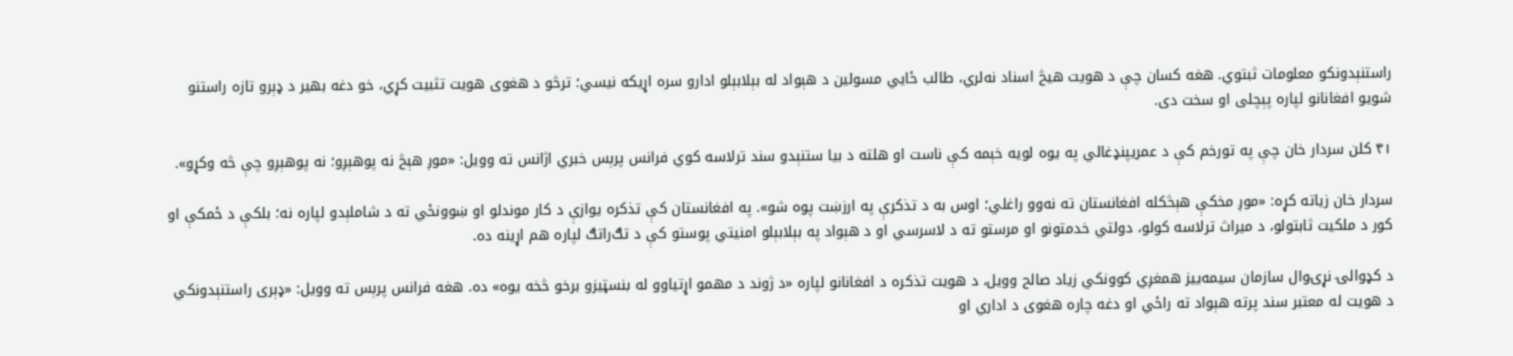راستنېدونکو معلومات ثبتوي. هغه کسان چې د هویت هیڅ اسناد نه‌لري، طالب ځايي مسولین د هېواد له بېلابېلو ادارو سره اړیکه نیسي؛ ترڅو د هغوی هویت تثبیت کړي، خو دغه بهیر د ډېرو تازه راستنو شویو افغانانو لپاره پېچلی او سخت دی.

۴۱ کلن سردار خان چې په تورخم کې د عمريپنډغالي په یوه لویه خېمه کې ناست او هلته د بیا ستنېدو سند ترلاسه کوي فرانس پرېس خبري اژانس ته وویل: «موږ هېڅ نه پوهېږو؛ نه پوهېږو چې څه وکړو».

سردار خان زیاته کړه: «موږ مخکې هېڅکله افغانستان ته نه‌وو راغلي؛ اوس به د تذکرې په ارزښت پوه شو». په افغانستان کې تذکره یوازې د کار موندلو او ښوونځي ته د شاملېدو لپاره نه؛ بلکې د ځمکې او کور د ملکیت ثابتولو، د میراث ترلاسه کولو، دولتي خدمتونو او مرستو ته د لاسرسي او د هېواد په بېلابېلو امنیتي پوستو کې د تګ‌راتګ لپاره هم اړینه ده.

د کډوالۍ نړۍوال سازمان سیمه‌ییز همغږي کوونکي زیاد صالح وویل، د هویت تذکره د افغانانو لپاره «د ژوند د مهمو اړتیاوو له بنسټیزو برخو څخه یوه» ده. هغه فرانس پرېس ته وویل: «ډېری راستنېدونکي د هویت له معتبر سند پرته هېواد ته راځي او دغه چاره هغوی د اداري او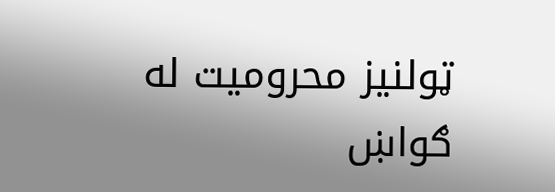ټولنیز محرومیت له ګواښ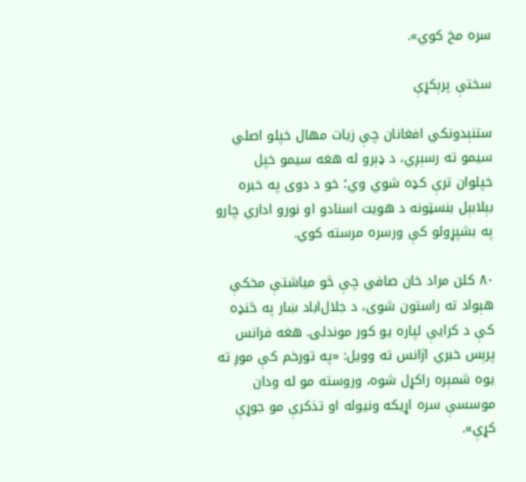سره مخ کوي».

سختې پرېکړې

ستنېدونکي افغانان چې زیات مهال خپلو اصلي سیمو ته رسېږي، د ډېرو له هغه سیمو خپل خپلوان ترې کډه شوي وي؛ خو د دوی په خبره بېلابېل بنسټونه د هویت اسنادو او نورو اداري چارو په بشپړولو کې ورسره مرسته کوي.

۸۰ کلن مراد خان صافي چې څو میاشتې مخکې هېواد ته راستون شوی، د جلال‌اباد ښار په څنډه کې د کرایې لپاره یو کور موندلی. هغه فرانس پرېس خبري اژانس ته وویل: «په تورخم کې موږ ته یوه شمېره راکړل شوه، وروسته مو له ودان موسسې سره اړیکه ونیوله او تذکرې مو جوړې کړې».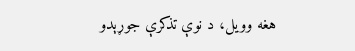هغه وویل، د نوې تذکرې جوړېدو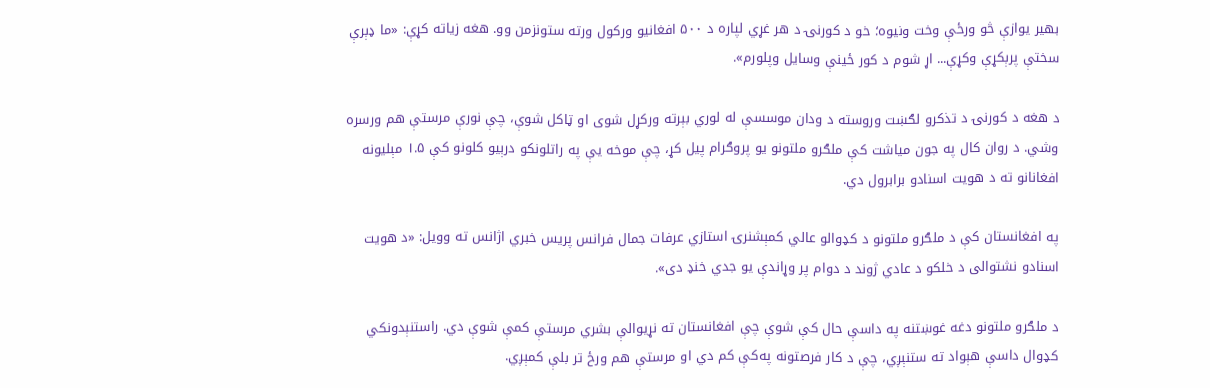بهیر یوازې څو ورځې وخت ونیوه؛ خو د کورنۍ د هر غړي لپاره د ۵۰۰ افغانیو ورکول ورته ستونزمن وو. هغه زیاته کړې: «ما ډېرې سختې پرېکړې وکړې... اړ شوم د کور ځینې وسایل وپلورم».

د هغه د کورنۍ د تذکرو لګښت وروسته د ودان موسسې له لوري بېرته ورکړل شوی او ټاکل شوې، چې نورې مرستې هم ورسره وشي. د روان کال په جون میاشت کې ملګرو ملتونو یو پروګرام پیل کړ، چې موخه یې په راتلونکو درېیو کلونو کې ۱.۵ مېلیونه افغانانو ته د هویت اسنادو برابرول دي.

په افغانستان کې د ملګرو ملتونو د کډوالو عالي کمېشنرۍ استازي عرفات جمال فرانس پریس خبري اژانس ته وویل: «د هویت اسنادو نشتوالی د خلکو د عادي ژوند د دوام پر وړاندې یو جدي خنډ دی».

د ملګرو ملتونو دغه غوښتنه په داسې حال کې شوې چې افغانستان ته نړیوالې بشري مرستې کمې شوې دي. راستنېدونکي کډوال داسې هېواد ته ستنېږي، چې د کار فرصتونه په‌کې کم دي او مرستې هم ورځ تر بلې کمېږي.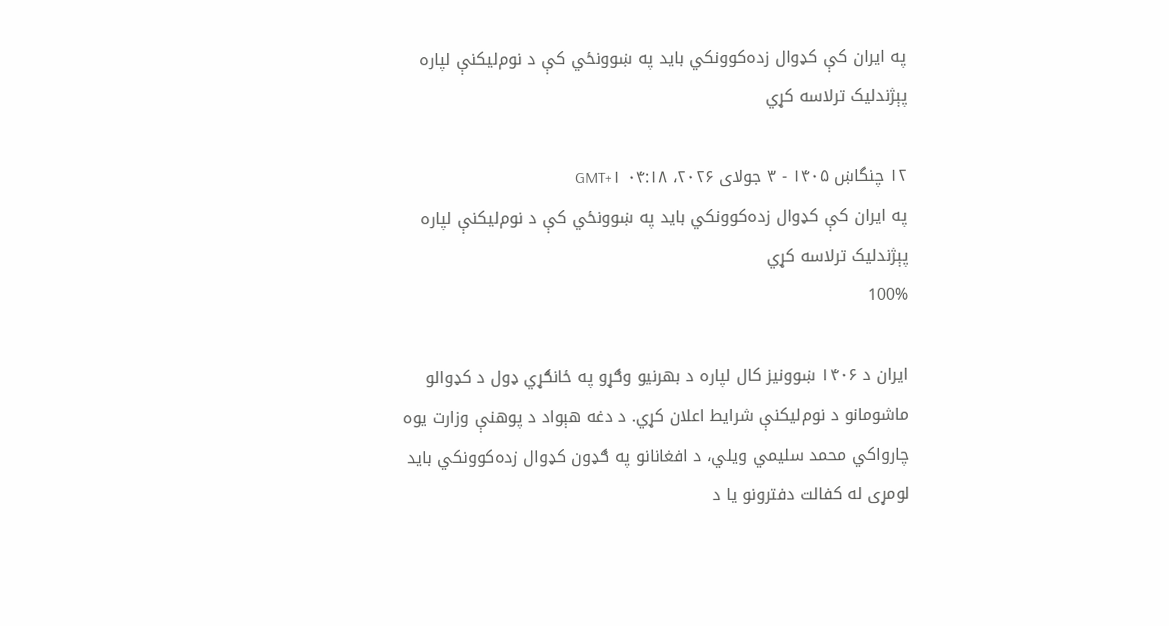په ایران کې کډوال زده‌کوونکي باید په ښوونځي کې د نوم‌لیکنې لپاره پېژندلیک ترلاسه کړي

۱۲ چنگاښ ۱۴۰۵ - ۳ جولای ۲۰۲۶، ۰۴:۱۸ GMT+۱
په ایران کې کډوال زده‌کوونکي باید په ښوونځي کې د نوم‌لیکنې لپاره پېژندلیک ترلاسه کړي
100%

ایران د ۱۴۰۶ ښوونیز کال لپاره د بهرنیو وګړو په ځانګړي ډول د کډوالو ماشومانو د نوم‌لیکنې شرایط اعلان کړي. د دغه هېواد د پوهنې وزارت یوه چارواکي محمد سلیمي ویلي، د افغانانو په ګډون کډوال زده‌کوونکي باید لومړی له کفالت دفترونو یا د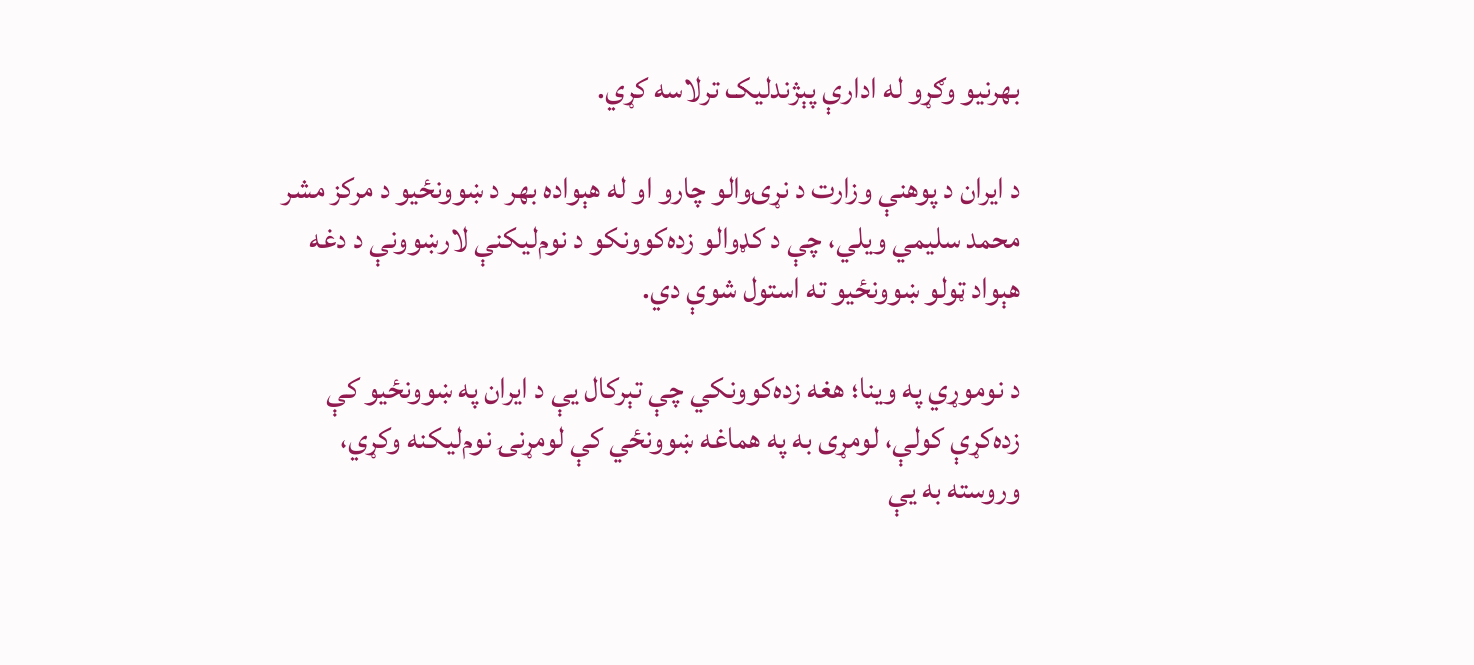بهرنیو وګړو له ادارې پېژندلیک ترلاسه کړي.

د ایران د پوهنې وزارت د نړۍوالو چارو او له هېواده بهر د ښوونځیو د مرکز مشر محمد سلیمي ویلي، چې د کډوالو زده‌کوونکو د نوم‌لیکنې لارښوونې د دغه هېواد ټولو ښوونځیو ته استول شوې دي.

د نوموړي په وینا؛ هغه زده‌کوونکي چې تېرکال یې د ایران په ښوونځیو کې زده‌کړې کولې، لومړی به په هماغه ښوونځي کې لومړنۍ نوم‌لیکنه وکړي، وروسته به یې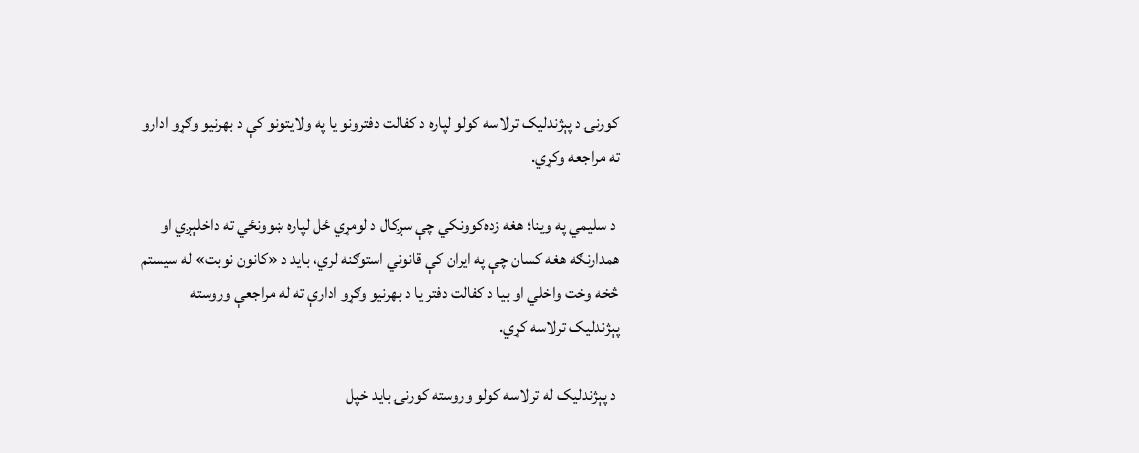کورنۍ د پېژندلیک ترلاسه کولو لپاره د کفالت دفترونو یا په ولایتونو کې د بهرنیو وګړو ادارو ته مراجعه وکړي.

 د سلیمي په وینا؛ هغه زده‌کوونکي چې سږکال د لومړي ځل لپاره ښوونځي ته داخلېږي او همدارنګه هغه کسان چې په ایران کې قانوني استوګنه لري، باید د «کانون نوبت» له سیستم څخه وخت واخلي او بیا د کفالت دفتر یا د بهرنیو وګړو ادارې ته له مراجعې وروسته پېژندلیک ترلاسه کړي.

 د پېژندلیک له ترلاسه کولو وروسته کورنۍ باید خپل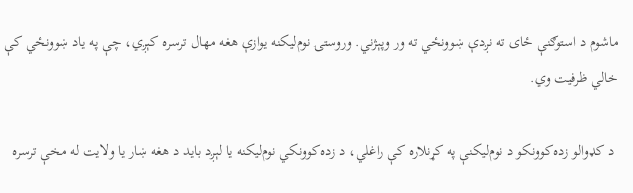ماشوم د استوګنې ځای ته نږدې ښوونځي ته ور وپېژني. وروستۍ نوم‌لیکنه یوازې هغه مهال ترسره کېږي، چې په یاد ښوونځي کې خالي ظرفیت وي.

 د کډوالو زده‌کوونکو د نوم‌لیکنې په کړنلاره کې راغلي، د زده‌کوونکي نوم‌لیکنه یا لېږد باید د هغه ښار یا ولایت له مخې ترسره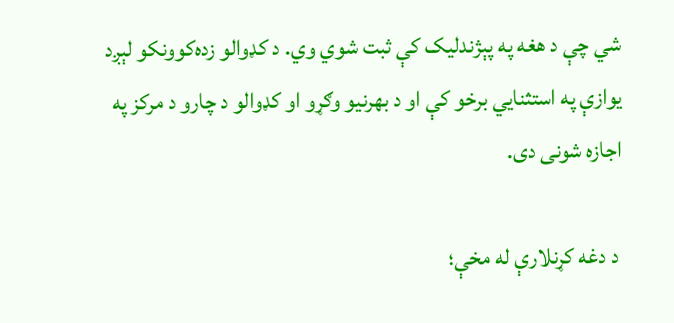شي چې د هغه په پېژندلیک کې ثبت شوي وي. د کډوالو زده‌کوونکو لېږد یوازې په استثنایي برخو کې او د بهرنیو وګړو او کډوالو د چارو د مرکز په اجازه شونی دی.

 د دغه کړنلارې له مخې؛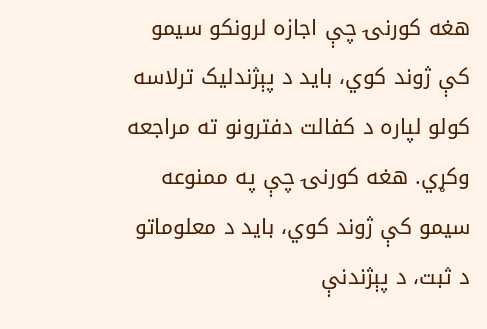هغه کورنۍ چې اجازه لرونکو سیمو کې ژوند کوي، باید د پېژندلیک ترلاسه کولو لپاره د کفالت دفترونو ته مراجعه وکړي. هغه کورنۍ چې په ممنوعه سیمو کې ژوند کوي، باید د معلوماتو د ثبت، د پېژندنې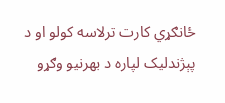ځانګړي کارت ترلاسه کولو او د پېژندلیک لپاره د بهرنیو وګړو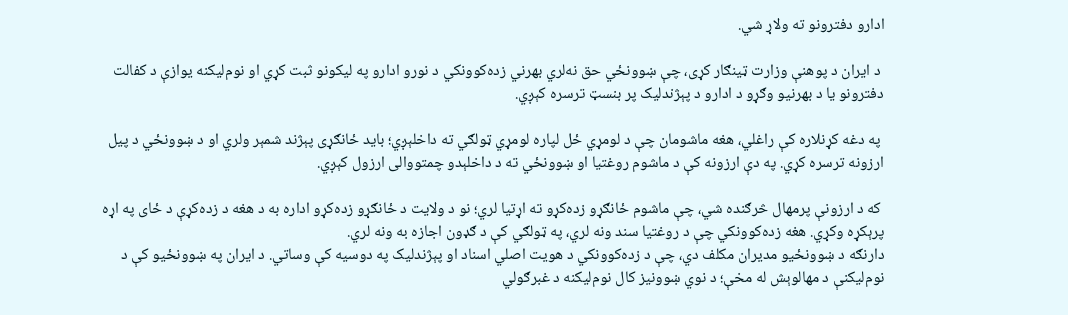ادارو دفترونو ته ولاړ شي.

 د ایران د پوهنې وزارت ټینګار کړی، چې ښوونځي حق نه‌لري بهرني زده‌کوونکي د نورو ادارو په لیکونو ثبت کړي او نوم‌لیکنه یوازې د کفالت دفترونو یا د بهرنیو وګړو د ادارو د پېژندلیک پر بنسټ ترسره کېږي.

 په دغه کړنلاره کې راغلي، هغه ماشومان چې د لومړي ځل لپاره لومړي ټولګي ته داخلېږي؛ باید ځانګړی پېژند شمېر ولري او د ښوونځي د پیل ارزونه ترسره کړي. په دې ارزونه کې د ماشوم روغتیا او ښوونځي ته د داخلېدو چمتووالی ارزول کېږي.

 که د ارزونې پرمهال څرګنده شي، چې ماشوم ځانګړو زده‌کړو ته اړتیا لري؛ نو د ولایت د ځانګړو زده‌کړو اداره به د هغه د زده‌کړې د ځای په اړه پرېکړه وکړي. هغه زده‌کوونکي چې د روغتیا سند ونه لري، په ټولګي کې د ګډون اجازه به ونه لري.
دارنګه د ښوونځیو مدیران مکلف دي، چې د زده‌کوونکي د هویت اصلي اسناد او پېژندلیک په دوسیه کې وساتي. د ایران په ښوونځیو کې د نوم‌لیکنې د مهالوېش له مخې؛ د نوي ښوونیز کال نوم‌لیکنه د غبرګولي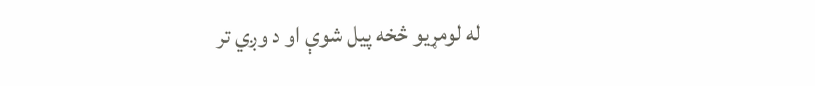له لومړیو څخه پیل شوې او د وږي تر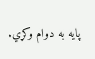پایه به دوام وکړي.